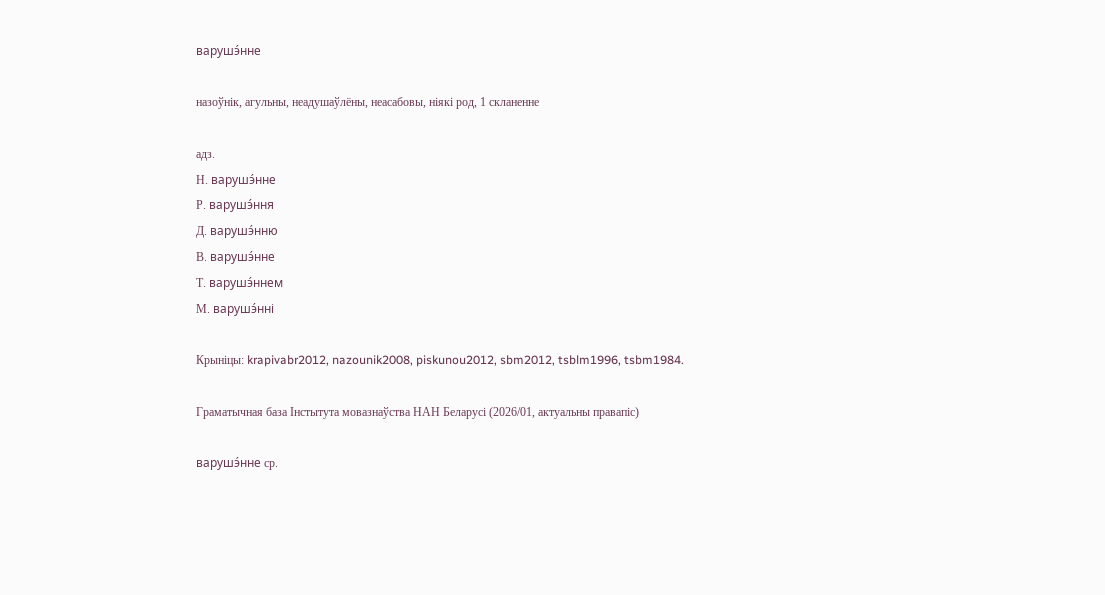варушэ́нне

назоўнік, агульны, неадушаўлёны, неасабовы, ніякі род, 1 скланенне

адз.
Н. варушэ́нне
Р. варушэ́ння
Д. варушэ́нню
В. варушэ́нне
Т. варушэ́ннем
М. варушэ́нні

Крыніцы: krapivabr2012, nazounik2008, piskunou2012, sbm2012, tsblm1996, tsbm1984.

Граматычная база Інстытута мовазнаўства НАН Беларусі (2026/01, актуальны правапіс)

варушэ́нне ср.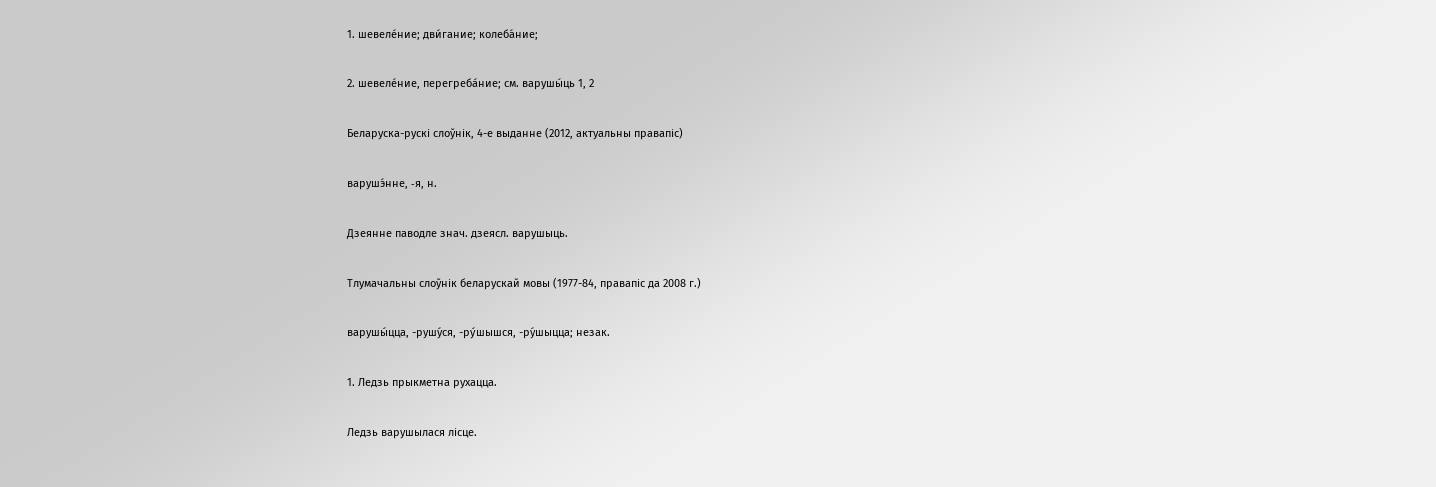1. шевеле́ние; дви́гание; колеба́ние;

2. шевеле́ние, перегреба́ние; см. варушы́ць 1, 2

Беларуска-рускі слоўнік, 4-е выданне (2012, актуальны правапіс)

варушэ́нне, ‑я, н.

Дзеянне паводле знач. дзеясл. варушыць.

Тлумачальны слоўнік беларускай мовы (1977-84, правапіс да 2008 г.)

варушы́цца, -рушу́ся, -ру́шышся, -ру́шыцца; незак.

1. Ледзь прыкметна рухацца.

Ледзь варушылася лісце.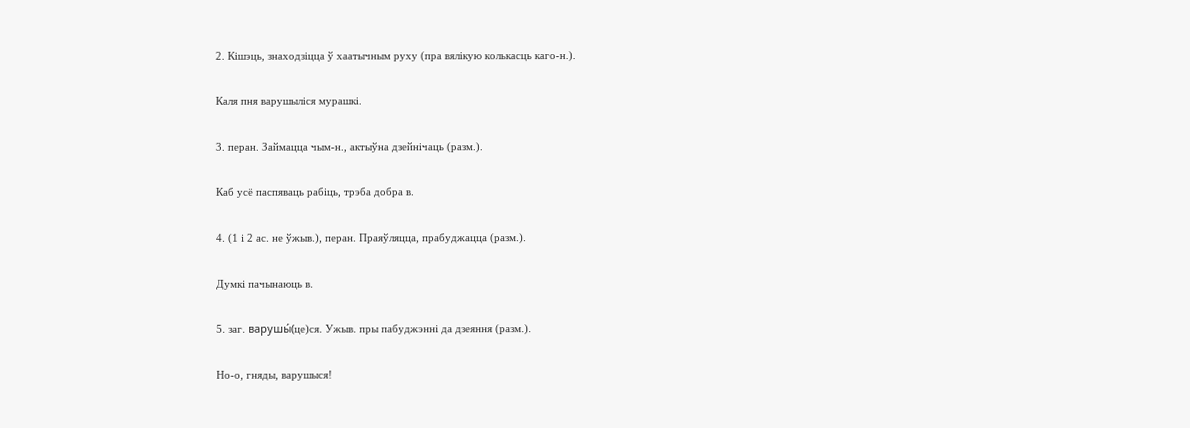2. Кішэць, знаходзіцца ў хаатычным руху (пра вялікую колькасць каго-н.).

Каля пня варушыліся мурашкі.

3. перан. Займацца чым-н., актыўна дзейнічаць (разм.).

Каб усё паспяваць рабіць, трэба добра в.

4. (1 і 2 ас. не ўжыв.), перан. Праяўляцца, прабуджацца (разм.).

Думкі пачынаюць в.

5. заг. варушы́(це)ся. Ужыв. пры пабуджэнні да дзеяння (разм.).

Но-о, гняды, варушыся!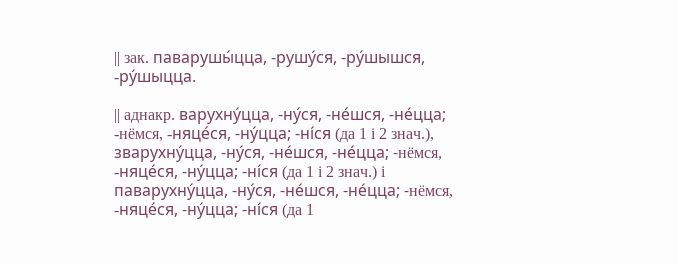|| зак. паварушы́цца, -рушу́ся, -ру́шышся, -ру́шыцца.

|| аднакр. варухну́цца, -ну́ся, -не́шся, -не́цца; -нёмся, -няце́ся, -ну́цца; -ні́ся (да 1 і 2 знач.), зварухну́цца, -ну́ся, -не́шся, -не́цца; -нёмся, -няце́ся, -ну́цца; -ні́ся (да 1 і 2 знач.) і паварухну́цца, -ну́ся, -не́шся, -не́цца; -нёмся, -няце́ся, -ну́цца; -ні́ся (да 1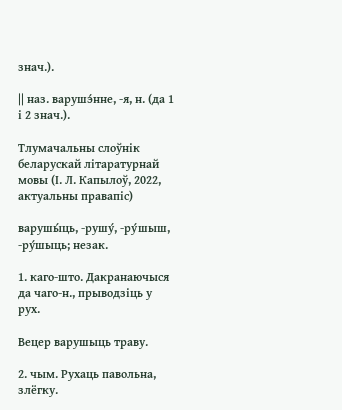знач.).

|| наз. варушэ́нне, -я, н. (да 1 і 2 знач.).

Тлумачальны слоўнік беларускай літаратурнай мовы (І. Л. Капылоў, 2022, актуальны правапіс)

варушы́ць, -рушу́, -ру́шыш, -ру́шыць; незак.

1. каго-што. Дакранаючыся да чаго-н., прыводзіць у рух.

Вецер варушыць траву.

2. чым. Рухаць павольна, злёгку.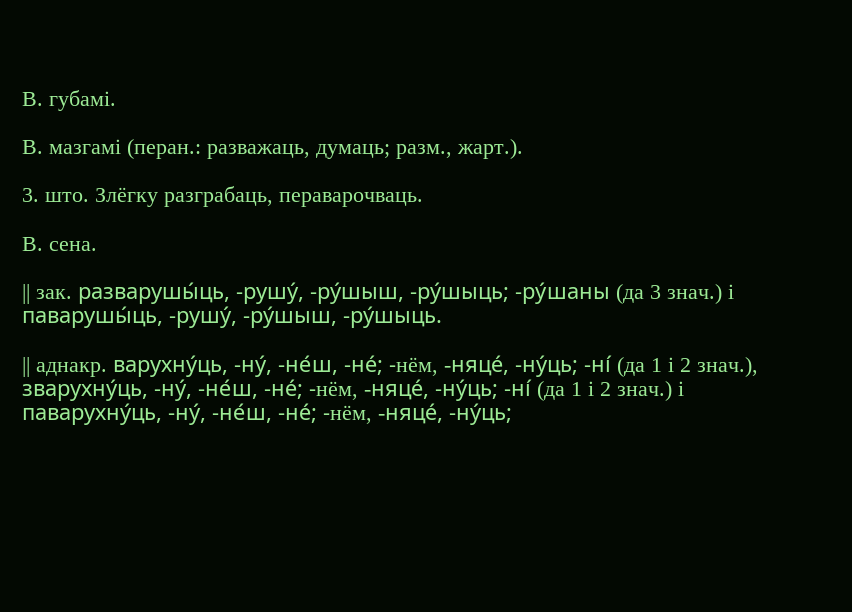В. губамі.

В. мазгамі (перан.: разважаць, думаць; разм., жарт.).

3. што. Злёгку разграбаць, пераварочваць.

В. сена.

|| зак. разварушы́ць, -рушу́, -ру́шыш, -ру́шыць; -ру́шаны (да 3 знач.) і паварушы́ць, -рушу́, -ру́шыш, -ру́шыць.

|| аднакр. варухну́ць, -ну́, -не́ш, -не́; -нём, -няце́, -ну́ць; -ні́ (да 1 і 2 знач.), зварухну́ць, -ну́, -не́ш, -не́; -нём, -няце́, -ну́ць; -ні́ (да 1 і 2 знач.) і паварухну́ць, -ну́, -не́ш, -не́; -нём, -няце́, -ну́ць;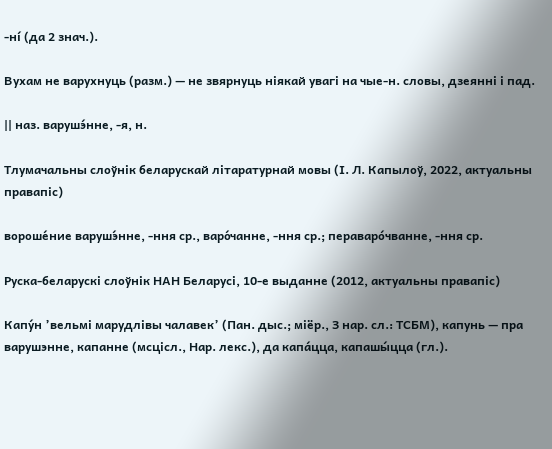-ні́ (да 2 знач.).

Вухам не варухнуць (разм.) — не звярнуць ніякай увагі на чые-н. словы, дзеянні і пад.

|| наз. варушэ́нне, -я, н.

Тлумачальны слоўнік беларускай літаратурнай мовы (І. Л. Капылоў, 2022, актуальны правапіс)

вороше́ние варушэ́нне, -ння ср., варо́чанне, -ння ср.; пераваро́чванне, -ння ср.

Руска-беларускі слоўнік НАН Беларусі, 10-е выданне (2012, актуальны правапіс)

Капу́н ’вельмі марудлівы чалавек’ (Пан. дыс.; міёр., З нар. сл.: ТСБМ), капунь — пра варушэнне, капанне (мсцісл., Нар. лекс.), да капа́цца, капашы́цца (гл.).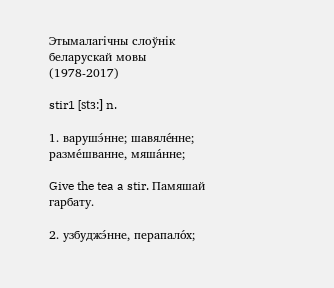Этымалагічны слоўнік беларускай мовы (1978-2017)

stir1 [stɜ:] n.

1. варушэ́нне; шавяле́нне; разме́шванне, мяша́нне;

Give the tea a stir. Памяшай гарбату.

2. узбуджэ́нне, перапало́х;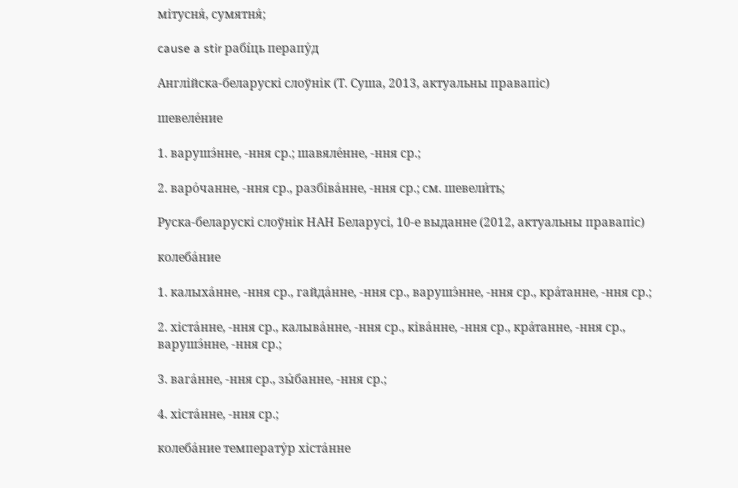мітусня́, сумятня́;

cause a stir рабі́ць перапу́д

Англійска-беларускі слоўнік (Т. Суша, 2013, актуальны правапіс)

шевеле́ние

1. варушэ́нне, -ння ср.; шавяле́нне, -ння ср.;

2. варо́чанне, -ння ср., разбіва́нне, -ння ср.; см. шевели́ть;

Руска-беларускі слоўнік НАН Беларусі, 10-е выданне (2012, актуальны правапіс)

колеба́ние

1. калыха́нне, -ння ср., гайда́нне, -ння ср., варушэ́нне, -ння ср., кра́танне, -ння ср.;

2. хіста́нне, -ння ср., калыва́нне, -ння ср., ківа́нне, -ння ср., кра́танне, -ння ср., варушэ́нне, -ння ср.;

3. вага́нне, -ння ср., зы́банне, -ння ср.;

4. хіста́нне, -ння ср.;

колеба́ние температу́р хіста́нне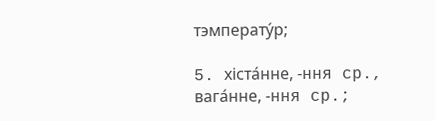тэмперату́р;

5. хіста́нне, -ння ср., вага́нне, -ння ср.;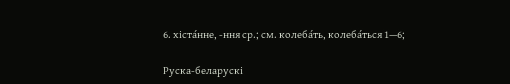6. хіста́нне, -ння ср.; см. колеба́ть, колеба́ться 1—6;

Руска-беларускі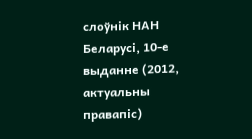слоўнік НАН Беларусі, 10-е выданне (2012, актуальны правапіс)